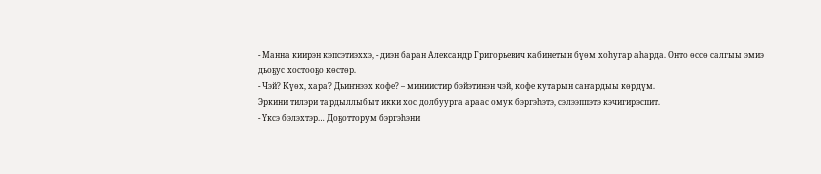- Манна киирэн кэпсэтиэххэ, - диэн баран Александр Григорьевич кабинетын бүөм хоһугар аһарда. Онто өссө салгыы эмиэ дьоҕус хостооҕо көстөр.
- Чэй? Күөх, хара? Дьиҥнээх кофе? – миниистир бэйэтинэн чэй, кофе кутарын саҥардыы көрдүм.
Эркини тилэри тардыллыбыт икки хос долбуурга араас омук бэргэһэтэ, сэлээппэтэ кэчигирэспит.
- Үксэ бэлэхтэр… Доҕотторум бэргэһэни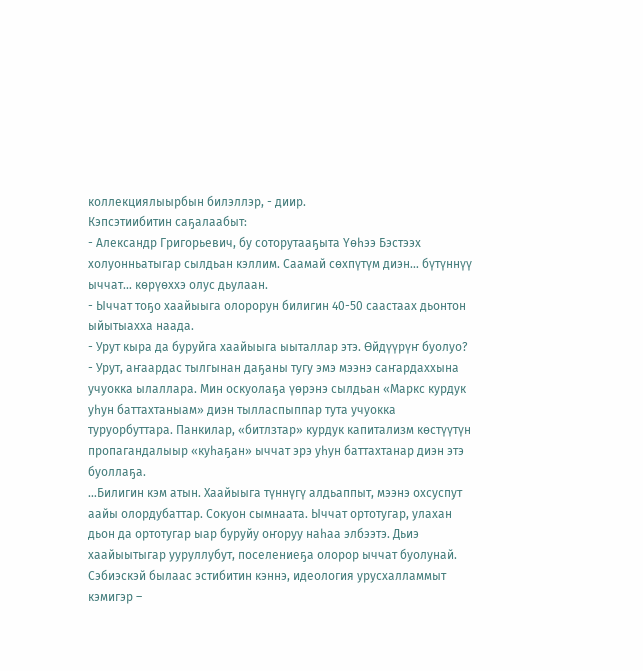коллекциялыырбын билэллэр, - диир.
Кэпсэтиибитин саҕалаабыт:
- Александр Григорьевич, бу соторутааҕыта Үөһээ Бэстээх холуонньатыгар сылдьан кэллим. Саамай сөхпүтүм диэн… бүтүннүү ыччат… көрүөххэ олус дьулаан.
- Ыччат тоҕо хаайыыга олорорун билигин 40-50 саастаах дьонтон ыйытыахха наада.
- Урут кыра да буруйга хаайыыга ыыталлар этэ. Өйдүүрүҥ буолуо?
- Урут, аҥаардас тылгынан даҕаны тугу эмэ мээнэ саҥардаххына учуокка ылаллара. Мин оскуолаҕа үөрэнэ сылдьан «Маркс курдук уһун баттахтаныам» диэн тылласпыппар тута учуокка туруорбуттара. Панкилар, «битлзтар» курдук капитализм көстүүтүн пропагандалыыр «куһаҕан» ыччат эрэ уһун баттахтанар диэн этэ буоллаҕа.
…Билигин кэм атын. Хаайыыга түннүгү алдьаппыт, мээнэ охсуспут аайы олордубаттар. Сокуон сымнаата. Ыччат ортотугар, улахан дьон да ортотугар ыар буруйу оҥоруу наһаа элбээтэ. Дьиэ хаайыытыгар ууруллубут, поселениеҕа олорор ыччат буолунай.
Сэбиэскэй былаас эстибитин кэннэ, идеология урусхалламмыт кэмигэр –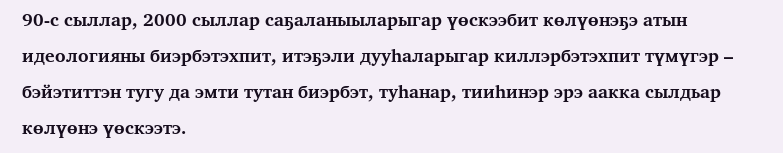90-с сыллар, 2000 сыллар саҕаланыыларыгар үөскээбит көлүөнэҕэ атын идеологияны биэрбэтэхпит, итэҕэли дууһаларыгар киллэрбэтэхпит түмүгэр – бэйэтиттэн тугу да эмти тутан биэрбэт, туһанар, тииһинэр эрэ аакка сылдьар көлүөнэ үөскээтэ.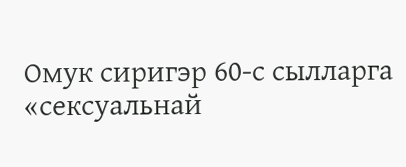Омук сиригэр 60-с сылларга «сексуальнай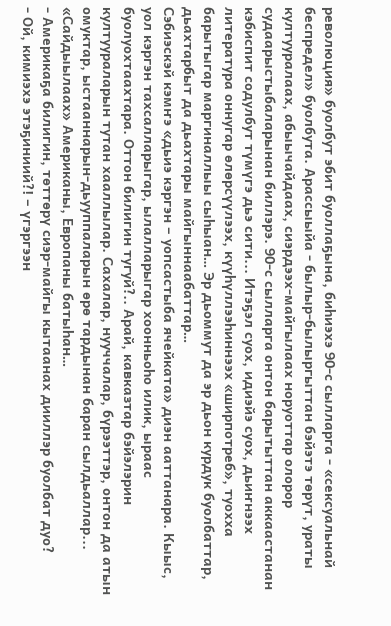революция» буолбут эбит буоллаҕына, биһиэхэ 90-с сылларга - «сексуальнай беспредел» буолбута. Арассыыйа - былыр-былыргыттан бэйэтэ төрүт, ураты култууралаах, абыычайдаах, сиэрдээх-майгылаах норуоттар олорор судаарыстыбаларынан биллэрэ. 90-с сылларга онтон барытыттан аккаастанан кэбиспит содулбут түмүгэ дьэ сити... Итэҕэл суох, идиэйэ суох, дьиҥнээх литература оннугар өлөрсүүлээх, күүһүллээһиннээх «ширпотреб», туохха барытыгар маргиналлыы сыһыан… Эр дьоммут да эр дьон курдук буолбаттар, дьахтарбыт да дьахтары майгыннаабаттар…
Сэбиэскэй кэмҥэ «дьиэ кэргэн – уопсастыба ячейката» диэн ааттанара. Кыыс, уол кэргэн тахсалларыгар, ылалларыгар хоонньоһо илик, ыраас буолуохтаахтара. Оттон билигин тугуй?.. Арай, кавказтар бэйэлэрин култуураларын тутан хааллылар. Сахалар, нууччалар, бүрээттэр, онтон да атын омуктар, ыстааннарын-дьууппаларын өрө тардынан баран сылдьаллар... «Сайдыылаах» Американы, Европаны батыһан…
- Америкаҕа билигин, төттөрү сиэр-майгы кытаанах дииллэр буолбат дуо?
- Ой, кимиэхэ этэҕиниий?! – үгэргээн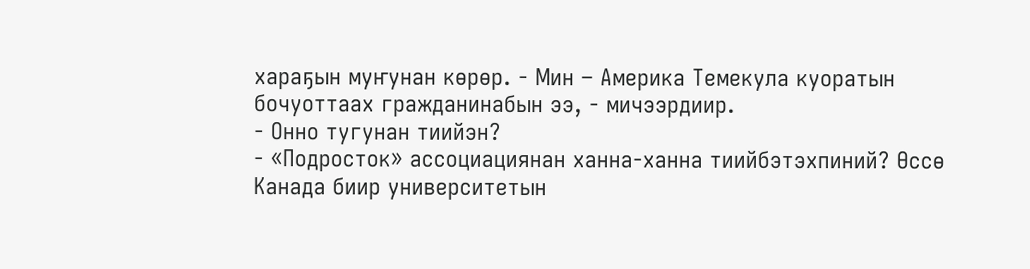хараҕын муҥунан көрөр. - Мин – Америка Темекула куоратын бочуоттаах гражданинабын ээ, - мичээрдиир.
- Онно тугунан тиийэн?
- «Подросток» ассоциациянан ханна-ханна тиийбэтэхпиний? Өссө Канада биир университетын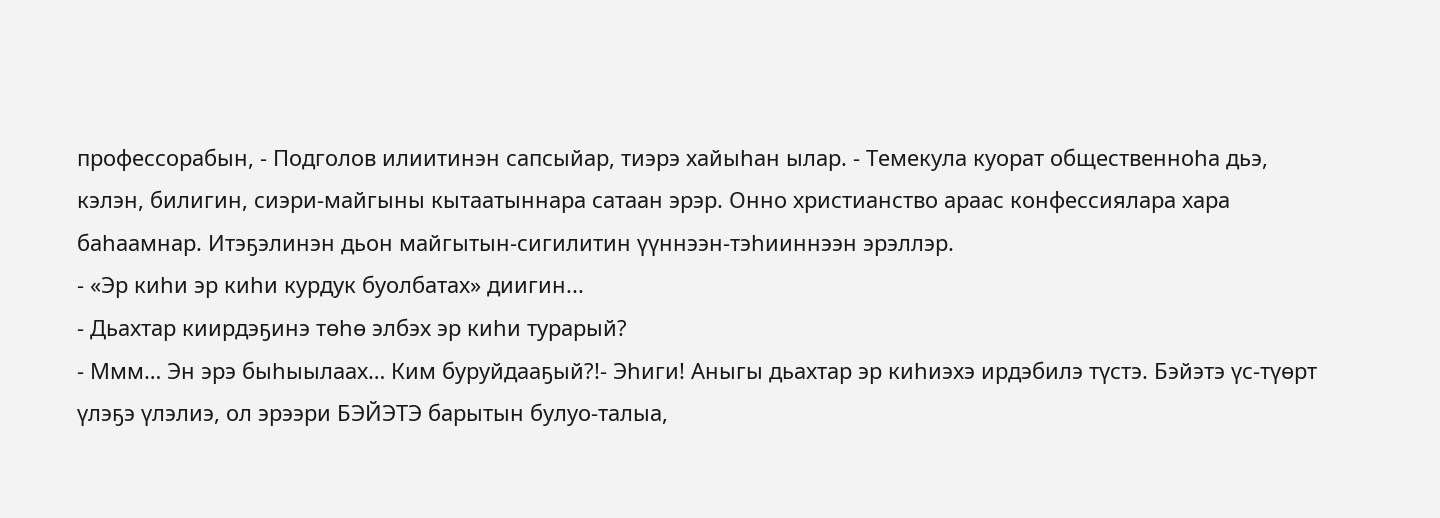профессорабын, - Подголов илиитинэн сапсыйар, тиэрэ хайыһан ылар. - Темекула куорат общественноһа дьэ, кэлэн, билигин, сиэри-майгыны кытаатыннара сатаан эрэр. Онно христианство араас конфессиялара хара баһаамнар. Итэҕэлинэн дьон майгытын-сигилитин үүннээн-тэһииннээн эрэллэр.
- «Эр киһи эр киһи курдук буолбатах» диигин...
- Дьахтар киирдэҕинэ төһө элбэх эр киһи турарый?
- Ммм… Эн эрэ быһыылаах… Ким буруйдааҕый?!- Эһиги! Аныгы дьахтар эр киһиэхэ ирдэбилэ түстэ. Бэйэтэ үс-түөрт үлэҕэ үлэлиэ, ол эрээри БЭЙЭТЭ барытын булуо-талыа,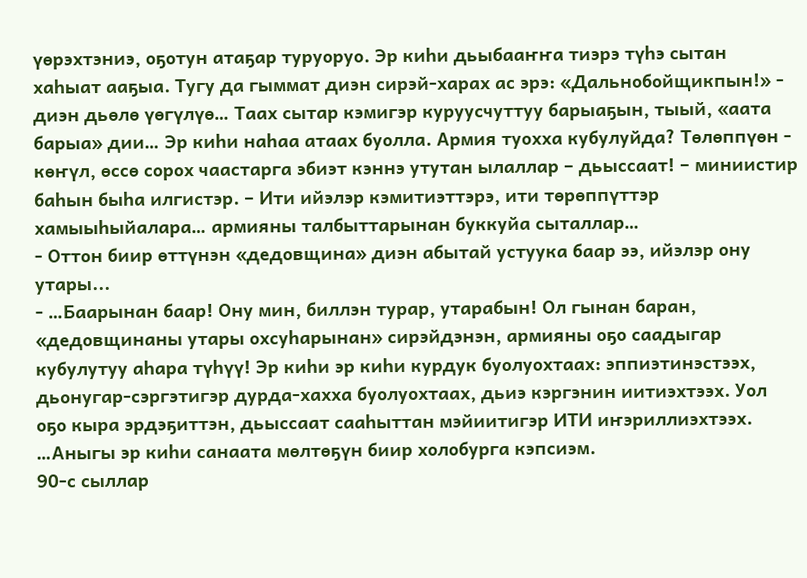үөрэхтэниэ, оҕотун атаҕар туруоруо. Эр киһи дьыбааҥҥа тиэрэ түһэ сытан хаһыат ааҕыа. Тугу да гыммат диэн сирэй-харах ас эрэ: «Дальнобойщикпын!» - диэн дьөлө үөгүлүө… Таах сытар кэмигэр куруусчуттуу барыаҕын, тыый, «аата барыа» дии… Эр киһи наһаа атаах буолла. Армия туохха кубулуйда? Төлөппүөн - көҥүл, өссө сорох чаастарга эбиэт кэннэ утутан ылаллар – дьыссаат! – миниистир баһын быһа илгистэр. – Ити ийэлэр кэмитиэттэрэ, ити төрөппүттэр хамыыһыйалара… армияны талбыттарынан буккуйа сыталлар…
- Оттон биир өттүнэн «дедовщина» диэн абытай устуука баар ээ, ийэлэр ону утары...
- …Баарынан баар! Ону мин, биллэн турар, утарабын! Ол гынан баран, «дедовщинаны утары охсуһарынан» сирэйдэнэн, армияны оҕо саадыгар кубулутуу аһара түһүү! Эр киһи эр киһи курдук буолуохтаах: эппиэтинэстээх, дьонугар-сэргэтигэр дурда-хахха буолуохтаах, дьиэ кэргэнин иитиэхтээх. Уол оҕо кыра эрдэҕиттэн, дьыссаат сааһыттан мэйиитигэр ИТИ иҥэриллиэхтээх.
…Аныгы эр киһи санаата мөлтөҕүн биир холобурга кэпсиэм.
90-с сыллар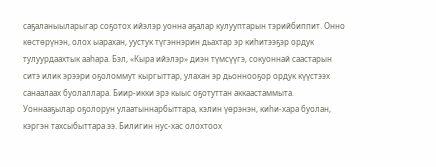саҕаланыыларыгар соҕотох ийэлэр уонна аҕалар кулууптарын тэрийбиппит. Онно көстөрүнэн, олох ыарахан, уустук түгэннэрин дьахтар эр киһитээҕэр ордук тулуурдаахтык ааһара. Бэл, «Кыра ийэлэр» диэн түмсүүгэ, сокуоннай саастарын ситэ илик эрээри оҕоломмут кыргыттар, улахан эр дьоннооҕор ордук күүстээх санаалаах буолаллара. Биир-икки эрэ кыыс оҕотуттан аккаастаммыта. Уоннааҕылар оҕолорун улаатыннарбыттара, кэлин үөрэнэн, киһи-хара буолан, кэргэн тахсыбыттара ээ. Билигин нус-хас олохтоох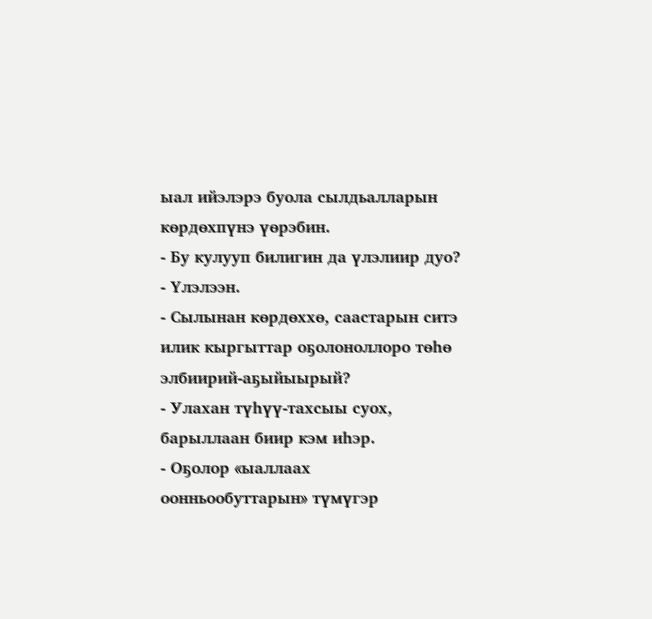ыал ийэлэрэ буола сылдьалларын көрдөхпүнэ үөрэбин.
- Бу кулууп билигин да үлэлиир дуо?
- Үлэлээн.
- Сылынан көрдөххө, саастарын ситэ илик кыргыттар оҕолоноллоро төһө элбиирий-аҕыйыырый?
- Улахан түһүү-тахсыы суох, барыллаан биир кэм иһэр.
- Оҕолор «ыаллаах оонньообуттарын» түмүгэр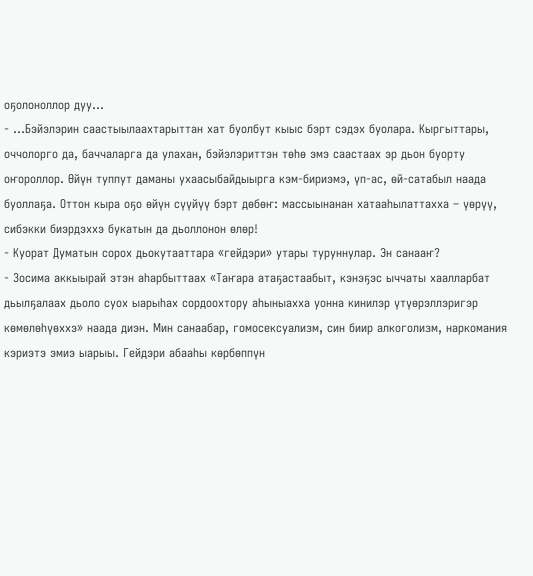оҕолоноллор дуу…
- …Бэйэлэрин саастыылаахтарыттан хат буолбут кыыс бэрт сэдэх буолара. Кыргыттары, оччолорго да, баччаларга да улахан, бэйэлэриттэн төһө эмэ саастаах эр дьон буорту оҥороллор. Өйүн туппут даманы ухаасыбайдыырга кэм-бириэмэ, үп-ас, өй-сатабыл наада буоллаҕа. Оттон кыра оҕо өйүн сүүйүү бэрт дөбөҥ: массыынанан хатааһылаттахха – үөрүү, сибэкки биэрдэххэ букатын да дьоллонон өлөр!
- Куорат Думатын сорох дьокутааттара «гейдэри» утары туруннулар. Эн санааҥ?
- Зосима аккыырай этэн аһарбыттаах «Таҥара атаҕастаабыт, кэнэҕэс ыччаты хаалларбат дьылҕалаах дьоло суох ыарыһах сордоохтору аһыныахха уонна кинилэр үтүөрэллэригэр көмөлөһүөххэ» наада диэн. Мин санаабар, гомосексуализм, син биир алкоголизм, наркомания кэриэтэ эмиэ ыарыы. Гейдэри абааһы көрбөппүн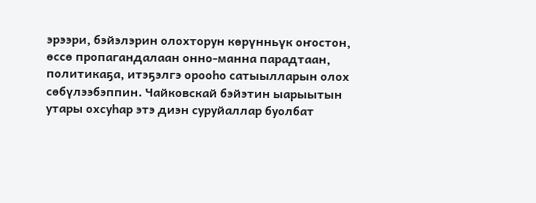эрээри, бэйэлэрин олохторун көрүнньүк оҥостон, өссө пропагандалаан онно-манна парадтаан, политикаҕа, итэҕэлгэ орооһо сатыылларын олох сөбүлээбэппин. Чайковскай бэйэтин ыарыытын утары охсуһар этэ диэн суруйаллар буолбат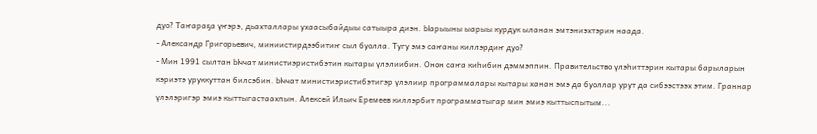дуо? Таҥараҕа үҥэрэ, дьахталлары ухаасыбайдыы сатыыра диэн. Ыарыыны ыарыы курдук ыланан эмтэниэхтэрин наада.
- Александр Григорьевич, миниистирдээбитиҥ сыл буолла. Тугу эмэ саҥаны киллэрдиҥ дуо?
- Мин 1991 сылтан Ыччат министиэристибэтин кытары үлэлиибин. Онон саҥа киһибин дэммэппин. Правительство үлэһиттэрин кытары барыларын кэриэтэ уруккуттан билсэбин. Ыччат министиэристибэтигэр үлэлиир программалары кытары ханан эмэ да буоллар урут да сибээстээх этим. Граннар үлэлэригэр эмиэ кыттыгастаахпын. Алексей Ильич Еремеев киллэрбит программатыгар мин эмиэ кыттыспытым...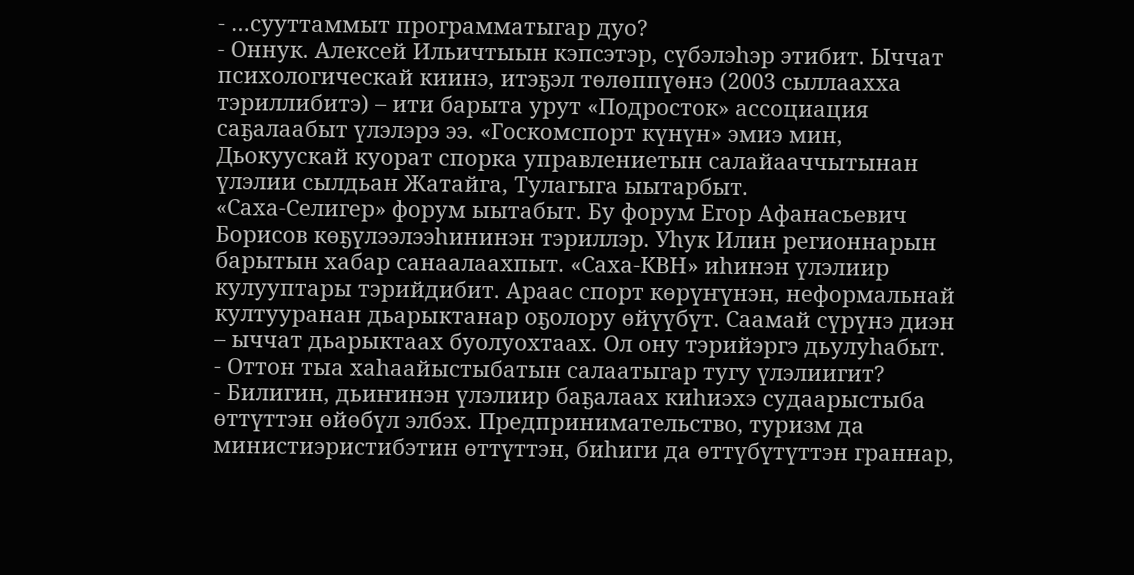- …сууттаммыт программатыгар дуо?
- Оннук. Алексей Ильичтыын кэпсэтэр, сүбэлэһэр этибит. Ыччат психологическай киинэ, итэҕэл төлөппүөнэ (2003 сыллаахха тэриллибитэ) – ити барыта урут «Подросток» ассоциация саҕалаабыт үлэлэрэ ээ. «Госкомспорт күнүн» эмиэ мин, Дьокуускай куорат спорка управлениетын салайааччытынан үлэлии сылдьан Жатайга, Тулагыга ыытарбыт.
«Саха-Селигер» форум ыытабыт. Бу форум Егор Афанасьевич Борисов көҕүлээлээһининэн тэриллэр. Уһук Илин регионнарын барытын хабар санаалаахпыт. «Саха-КВН» иһинэн үлэлиир кулууптары тэрийдибит. Араас спорт көрүҥүнэн, неформальнай култууранан дьарыктанар оҕолору өйүүбүт. Саамай сүрүнэ диэн – ыччат дьарыктаах буолуохтаах. Ол ону тэрийэргэ дьулуһабыт.
- Оттон тыа хаһаайыстыбатын салаатыгар тугу үлэлиигит?
- Билигин, дьиҥинэн үлэлиир баҕалаах киһиэхэ судаарыстыба өттүттэн өйөбүл элбэх. Предпринимательство, туризм да министиэристибэтин өттүттэн, биһиги да өттүбүтүттэн граннар,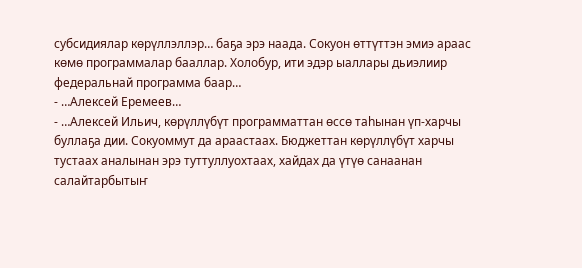субсидиялар көрүллэллэр… баҕа эрэ наада. Сокуон өттүттэн эмиэ араас көмө программалар бааллар. Холобур, ити эдэр ыаллары дьиэлиир федеральнай программа баар…
- …Алексей Еремеев…
- …Алексей Ильич, көрүллүбүт программаттан өссө таһынан үп-харчы буллаҕа дии. Сокуоммут да араастаах. Бюджеттан көрүллүбүт харчы тустаах аналынан эрэ туттуллуохтаах, хайдах да үтүө санаанан салайтарбытыҥ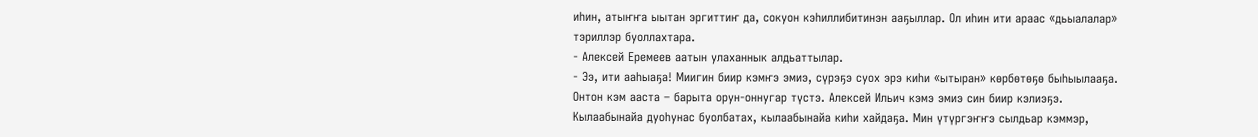иһин, атыҥҥа ыытан эргиттиҥ да, сокуон кэһиллибитинэн ааҕыллар. Ол иһин ити араас «дьыалалар» тэриллэр буоллахтара.
- Алексей Еремеев аатын улаханнык алдьаттылар.
- Ээ, ити ааһыаҕа! Миигин биир кэмҥэ эмиэ, сүрэҕэ суох эрэ киһи «ытыран» көрбөтөҕө быһыылааҕа. Онтон кэм ааста – барыта орун-оннугар түстэ. Алексей Ильич кэмэ эмиэ син биир кэлиэҕэ. Кылаабынайа дуоһунас буолбатах, кылаабынайа киһи хайдаҕа. Мин үтүргэҥҥэ сылдьар кэммэр,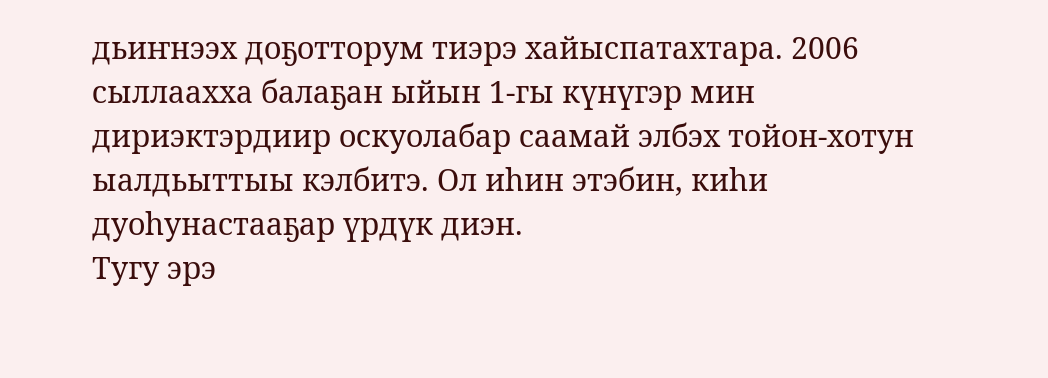дьиҥнээх доҕотторум тиэрэ хайыспатахтара. 2006 сыллаахха балаҕан ыйын 1-гы күнүгэр мин дириэктэрдиир оскуолабар саамай элбэх тойон-хотун ыалдьыттыы кэлбитэ. Ол иһин этэбин, киһи дуоһунастааҕар үрдүк диэн.
Тугу эрэ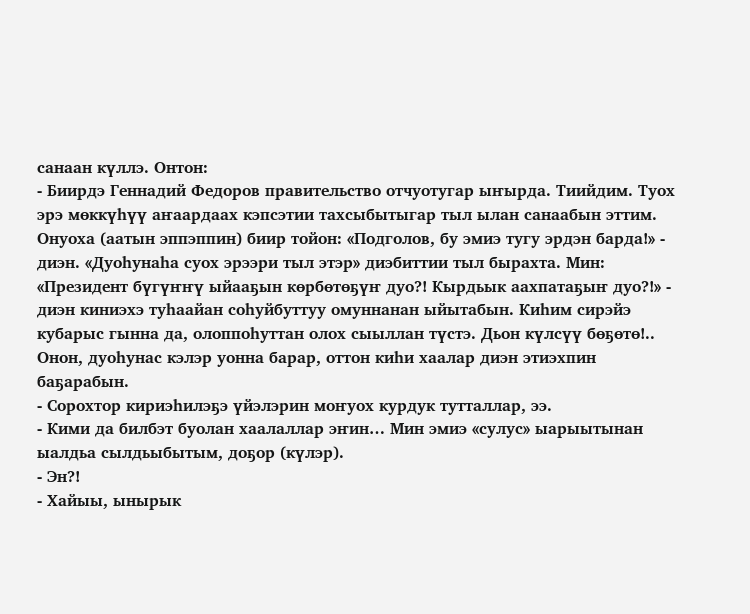санаан күллэ. Онтон:
- Биирдэ Геннадий Федоров правительство отчуотугар ыҥырда. Тиийдим. Туох эрэ мөккүһүү аҥаардаах кэпсэтии тахсыбытыгар тыл ылан санаабын эттим. Онуоха (аатын эппэппин) биир тойон: «Подголов, бу эмиэ тугу эрдэн барда!» - диэн. «Дуоһунаһа суох эрээри тыл этэр» диэбиттии тыл бырахта. Мин: «Президент бүгүҥҥү ыйааҕын көрбөтөҕүҥ дуо?! Кырдьык аахпатаҕыҥ дуо?!» - диэн киниэхэ туһаайан соһуйбуттуу омуннанан ыйытабын. Киһим сирэйэ кубарыс гынна да, олоппоһуттан олох сыыллан түстэ. Дьон күлсүү бөҕөтө!.. Онон, дуоһунас кэлэр уонна барар, оттон киһи хаалар диэн этиэхпин баҕарабын.
- Сорохтор кириэһилэҕэ үйэлэрин моҥуох курдук тутталлар, ээ.
- Кими да билбэт буолан хаалаллар эҥин… Мин эмиэ «сулус» ыарыытынан ыалдьа сылдьыбытым, доҕор (күлэр).
- Эн?!
- Хайыы, ынырык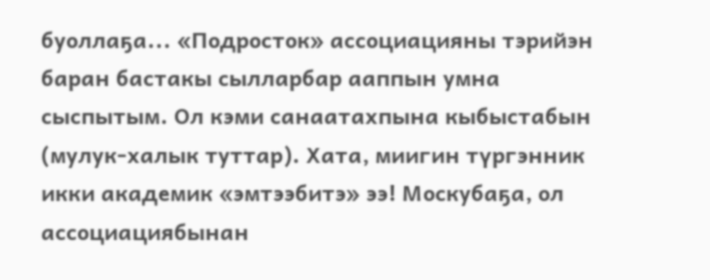буоллаҕа... «Подросток» ассоциацияны тэрийэн баран бастакы сылларбар ааппын умна сыспытым. Ол кэми санаатахпына кыбыстабын (мулук-халык туттар). Хата, миигин түргэнник икки академик «эмтээбитэ» ээ! Москубаҕа, ол ассоциациябынан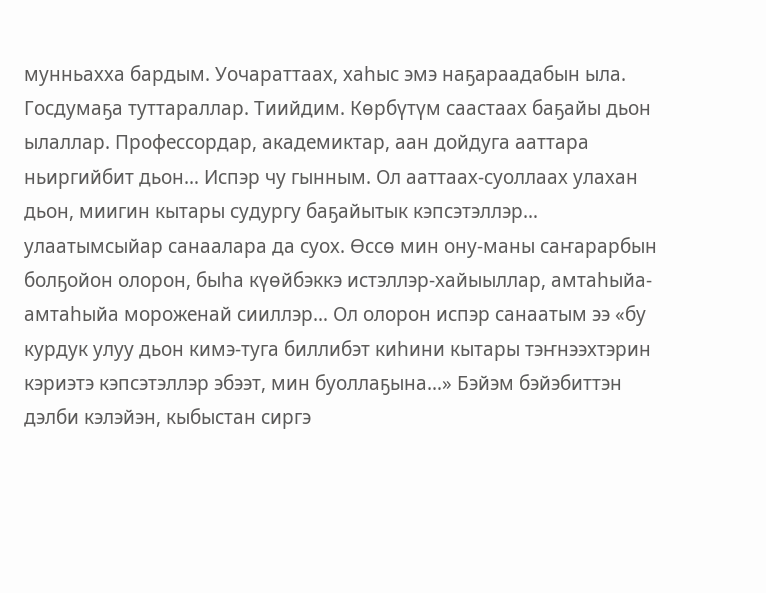мунньахха бардым. Уочараттаах, хаһыс эмэ наҕараадабын ыла. Госдумаҕа туттараллар. Тиийдим. Көрбүтүм саастаах баҕайы дьон ылаллар. Профессордар, академиктар, аан дойдуга ааттара ньиргийбит дьон… Испэр чу гынным. Ол ааттаах-суоллаах улахан дьон, миигин кытары судургу баҕайытык кэпсэтэллэр… улаатымсыйар санаалара да суох. Өссө мин ону-маны саҥарарбын болҕойон олорон, быһа күөйбэккэ истэллэр-хайыыллар, амтаһыйа-амтаһыйа мороженай сииллэр… Ол олорон испэр санаатым ээ «бу курдук улуу дьон кимэ-туга биллибэт киһини кытары тэҥнээхтэрин кэриэтэ кэпсэтэллэр эбээт, мин буоллаҕына…» Бэйэм бэйэбиттэн дэлби кэлэйэн, кыбыстан сиргэ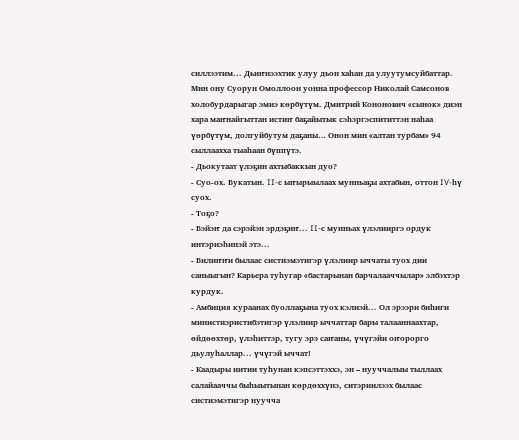силлээтим... Дьиҥнээхтик улуу дьон хаһан да улуутумсуйбаттар. Мин ону Суорун Омоллоон уонна профессор Николай Самсонов холобурдарыгар эмиэ көрбүтүм. Дмитрий Кононович «сынок» диэн хара маҥнайгыттан истиҥ баҕайытык сэһэргэспититтэн наһаа үөрбүтүм, долгуйбутум даҕаны… Онон мин «алтан турбам» 94 сыллаахха тыаһаан бүппүтэ.
- Дьокутаат үлэҕин ахтыбаккын дуо?
- Суо-ох. Букатын. II-с ыҥырыылаах мунньаҕы ахтабын, оттон IV-һү суох.
- Тоҕо?
- Бэйэҥ да сэрэйэн эрдэҕиҥ... II-с мунньах үлэлииргэ ордук интэриэһинэй этэ...
- Билиҥҥи былаас систиэмэтигэр үлэлиир ыччаты туох дии саныыгын? Карьера туһугар «бастарынан барчалааччылар» элбэхтэр курдук.
- Амбиция кураанах буоллаҕына туох кэлиэй... Ол эрээри биһиги министиэристибэтигэр үлэлиир ыччаттар бары талааннаахтар, өйдөөхтөр, үлэһиттэр, тугу эрэ саҥаны, үчүгэйи оҥорорго дьулуһаллар... үчүгэй ыччат!
- Каадыры иитии туһунан кэпсэттэххэ, эн – нууччалыы тыллаах салайааччы быһыытынан көрдөххүнэ, ситэриилээх былаас систиэмэтигэр нуучча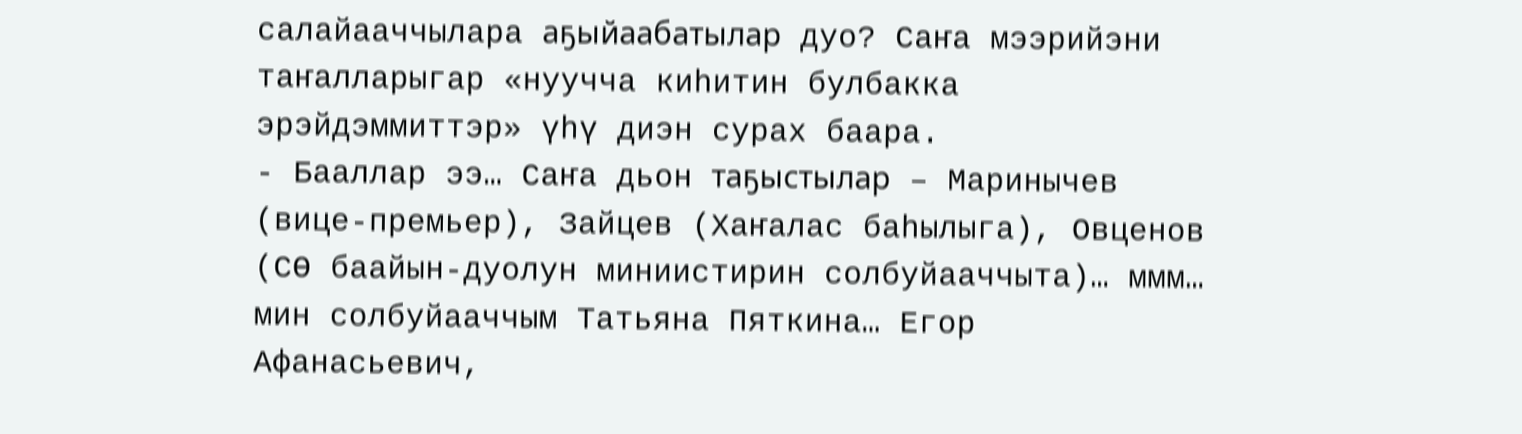салайааччылара аҕыйаабатылар дуо? Саҥа мээрийэни таҥалларыгар «нуучча киһитин булбакка эрэйдэммиттэр» үһү диэн сурах баара.
- Бааллар ээ… Саҥа дьон таҕыстылар – Маринычев (вице-премьер), Зайцев (Хаҥалас баһылыга), Овценов (СӨ баайын-дуолун миниистирин солбуйааччыта)… ммм… мин солбуйааччым Татьяна Пяткина… Егор Афанасьевич,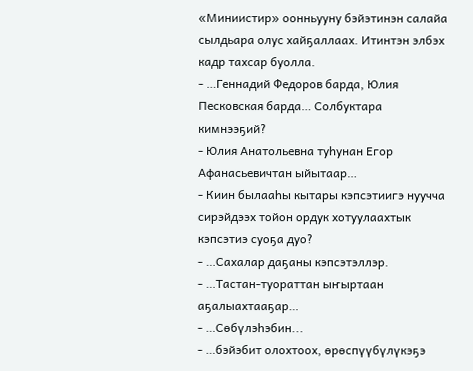«Миниистир» оонньууну бэйэтинэн салайа сылдьара олус хайҕаллаах. Итинтэн элбэх кадр тахсар буолла.
- …Геннадий Федоров барда, Юлия Песковская барда… Солбуктара кимнээҕий?
- Юлия Анатольевна туһунан Егор Афанасьевичтан ыйытаар…
- Киин былааһы кытары кэпсэтиигэ нуучча сирэйдээх тойон ордук хотуулаахтык кэпсэтиэ суоҕа дуо?
- …Сахалар даҕаны кэпсэтэллэр.
- …Тастан-туораттан ыҥыртаан аҕалыахтааҕар…
- …Сөбүлэһэбин...
- …бэйэбит олохтоох, өрөспүүбүлүкэҕэ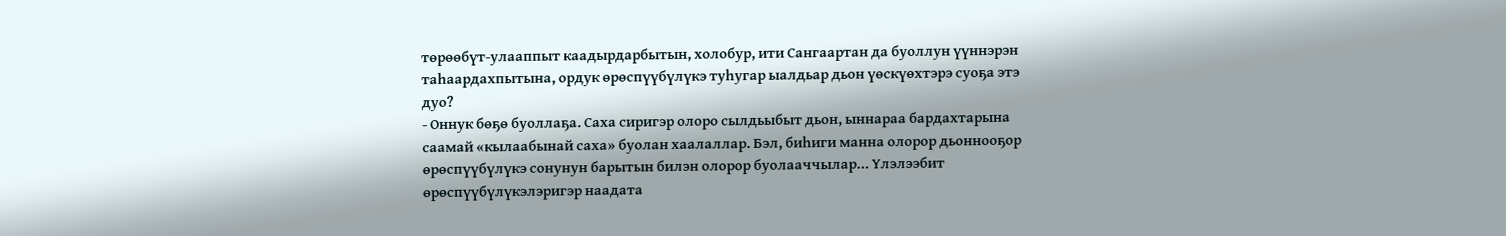төрөөбүт-улааппыт каадырдарбытын, холобур, ити Сангаартан да буоллун үүннэрэн таһаардахпытына, ордук өрөспүүбүлүкэ туһугар ыалдьар дьон үөскүөхтэрэ суоҕа этэ дуо?
- Оннук бөҕө буоллаҕа. Саха сиригэр олоро сылдьыбыт дьон, ыннараа бардахтарына саамай «кылаабынай саха» буолан хаалаллар. Бэл, биһиги манна олорор дьоннооҕор өрөспүүбүлүкэ сонунун барытын билэн олорор буолааччылар… Үлэлээбит өрөспүүбүлүкэлэригэр наадата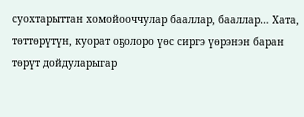суохтарыттан хомойооччулар бааллар, бааллар… Хата, төттөрүтүн, куорат оҕолоро үөс сиргэ үөрэнэн баран төрүт дойдуларыгар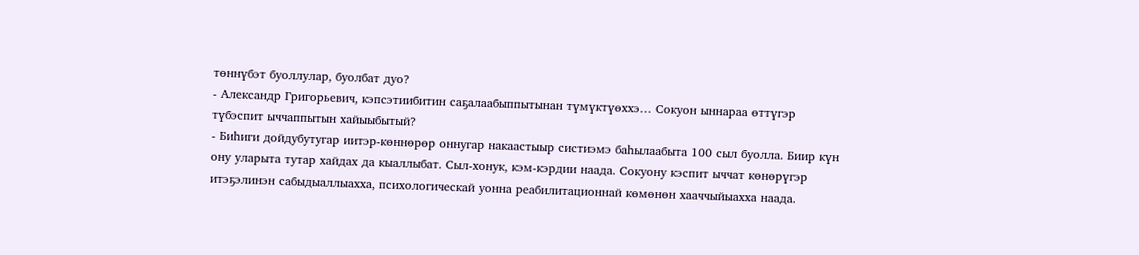төннүбэт буоллулар, буолбат дуо?
- Александр Григорьевич, кэпсэтиибитин саҕалаабыппытынан түмүктүөххэ… Сокуон ыннараа өттүгэр түбэспит ыччаппытын хайыыбытый?
- Биһиги дойдубутугар иитэр-көннөрөр оннугар накаастыыр систиэмэ баһылаабыта 100 сыл буолла. Биир күн ону уларыта тутар хайдах да кыаллыбат. Сыл-хонук, кэм-кэрдии наада. Сокуону кэспит ыччат көнөрүгэр итэҕэлинэн сабыдыаллыахха, психологическай уонна реабилитационнай көмөнөн хааччыйыахха наада.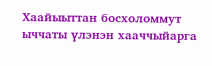Хаайыыттан босхоломмут ыччаты үлэнэн хааччыйарга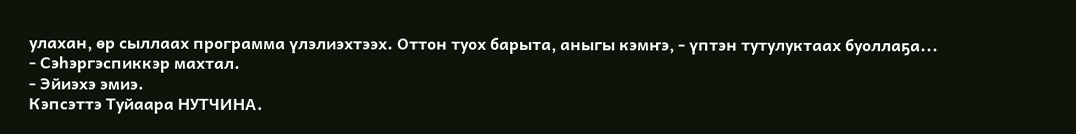улахан, өр сыллаах программа үлэлиэхтээх. Оттон туох барыта, аныгы кэмҥэ, - үптэн тутулуктаах буоллаҕа...
- Сэһэргэспиккэр махтал.
- Эйиэхэ эмиэ.
Кэпсэттэ Туйаара НУТЧИНА.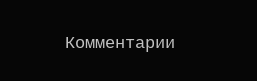Комментарии